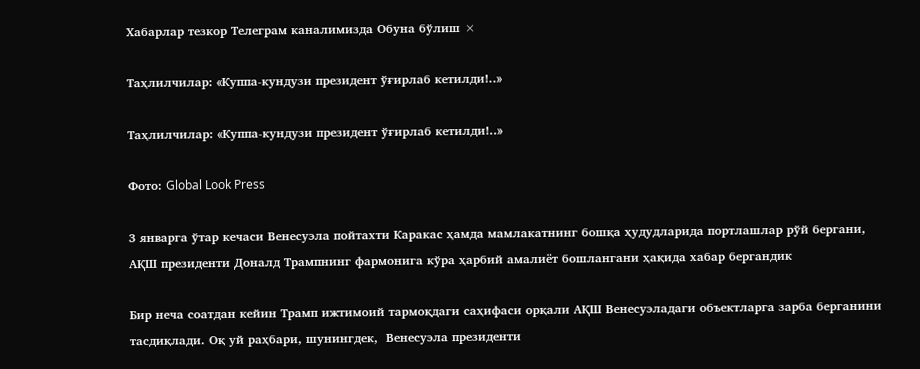Хабарлар тезкор Телеграм каналимизда Обуна бўлиш ×

Таҳлилчилар: «Куппа-кундузи президент ўғирлаб кетилди!..»

Таҳлилчилар: «Куппа-кундузи президент ўғирлаб кетилди!..»

Фото: Global Look Press

3 январга ўтар кечаси Венесуэла пойтахти Каракас ҳамда мамлакатнинг бошқа ҳудудларида портлашлар рўй бергани, АҚШ президенти Доналд Трампнинг фармонига кўра ҳарбий амалиёт бошлангани ҳақида хабар бергандик

Бир неча соатдан кейин Трамп ижтимоий тармоқдаги саҳифаси орқали АҚШ Венесуэладаги объектларга зарба берганини тасдиқлади. Оқ уй раҳбари, шунингдек,  Венесуэла президенти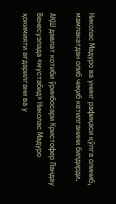Николас Мадуро ва унинг рафиқаси қўлга олиниб, мамлакатдан олиб чиқиб кетилганини билдирди.

АҚШ давлат котиби ўринбосари Кристофер Ландау Венесуэлада «мустабид» Николас Мадуро ҳокимияти ағдарилгани ва у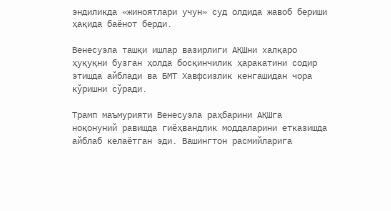эндиликда «жиноятлари учун» суд олдида жавоб бериши ҳақида баёнот берди.

Венесуэла ташқи ишлар вазирлиги АҚШни халқаро ҳуқуқни бузган ҳолда босқинчилик ҳаракатини содир этишда айблади ва БМТ Хавфсизлик кенгашидан чора кўришни сўради.

Трамп маъмурияти Венесуэла раҳбарини АҚШга ноқонуний равишда гиёҳвандлик моддаларини етказишда айблаб келаётган эди. Вашингтон расмийларига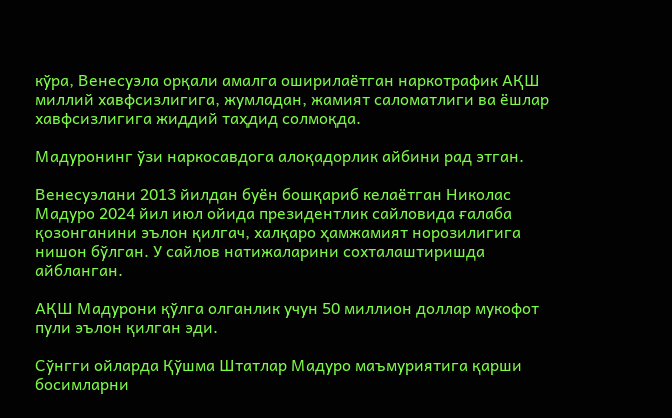кўра, Венесуэла орқали амалга оширилаётган наркотрафик АҚШ миллий хавфсизлигига, жумладан, жамият саломатлиги ва ёшлар хавфсизлигига жиддий таҳдид солмоқда.

Мадуронинг ўзи наркосавдога алоқадорлик айбини рад этган.

Венесуэлани 2013 йилдан буён бошқариб келаётган Николас Мадуро 2024 йил июл ойида президентлик сайловида ғалаба қозонганини эълон қилгач, халқаро ҳамжамият норозилигига нишон бўлган. У сайлов натижаларини сохталаштиришда айбланган.

АҚШ Мадурони қўлга олганлик учун 50 миллион доллар мукофот пули эълон қилган эди.

Сўнгги ойларда Қўшма Штатлар Мадуро маъмуриятига қарши босимларни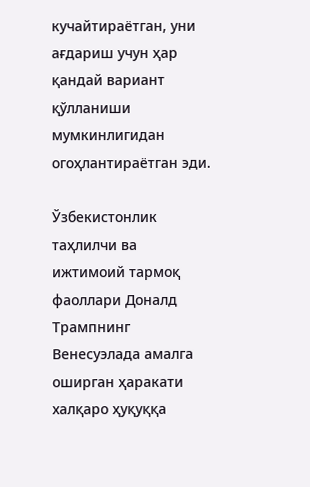кучайтираётган, уни ағдариш учун ҳар қандай вариант қўлланиши мумкинлигидан огоҳлантираётган эди.

Ўзбекистонлик таҳлилчи ва ижтимоий тармоқ фаоллари Доналд Трампнинг Венесуэлада амалга оширган ҳаракати халқаро ҳуқуққа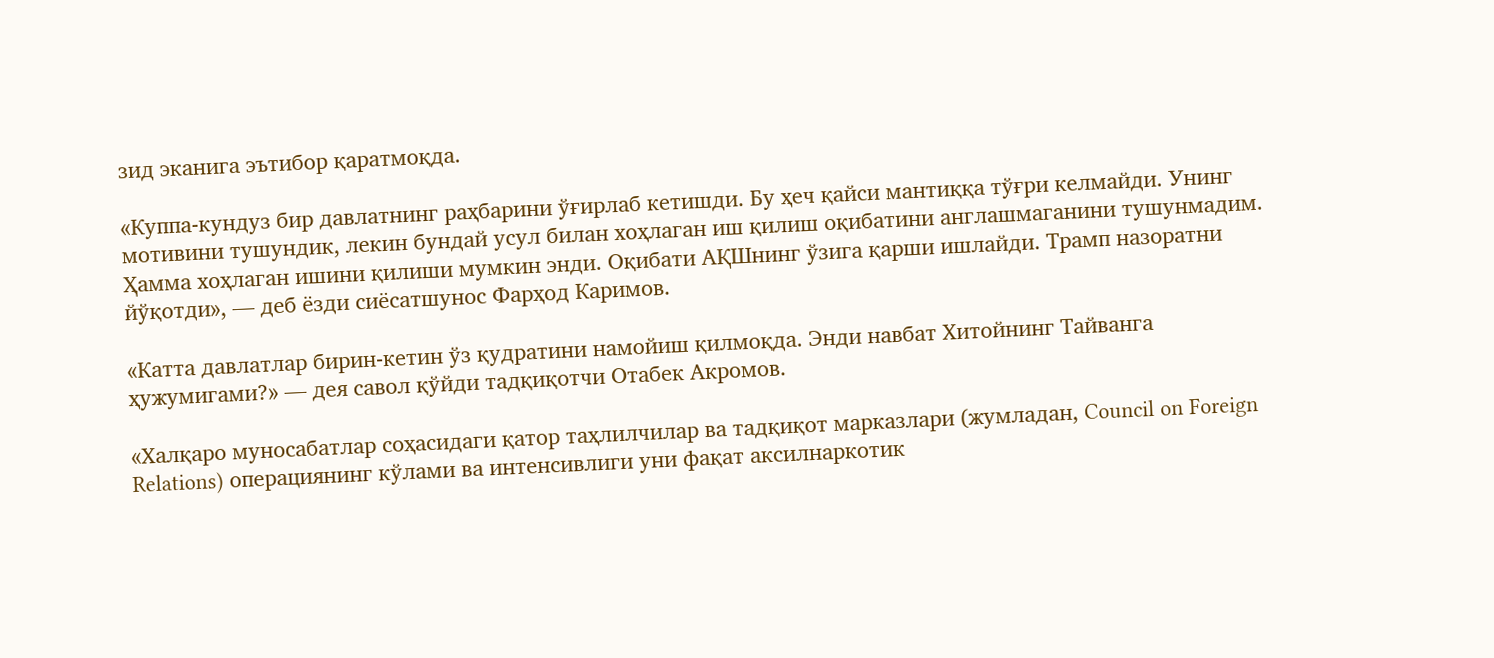зид эканига эътибор қаратмоқда.

«Куппа-кундуз бир давлатнинг раҳбарини ўғирлаб кетишди. Бу ҳеч қайси мантиққа тўғри келмайди. Унинг мотивини тушундик, лекин бундай усул билан хоҳлаган иш қилиш оқибатини англашмаганини тушунмадим. Ҳамма хоҳлаган ишини қилиши мумкин энди. Оқибати АҚШнинг ўзига қарши ишлайди. Трамп назоратни йўқотди», — деб ёзди сиёсатшунос Фарҳод Каримов.

«Катта давлатлар бирин-кетин ўз қудратини намойиш қилмоқда. Энди навбат Хитойнинг Тайванга ҳужумигами?» — дея савол қўйди тадқиқотчи Отабек Акромов.

«Халқаро муносабатлар соҳасидаги қатор таҳлилчилар ва тадқиқот марказлари (жумладан, Council on Foreign Relations) операциянинг кўлами ва интенсивлиги уни фақат аксилнаркотик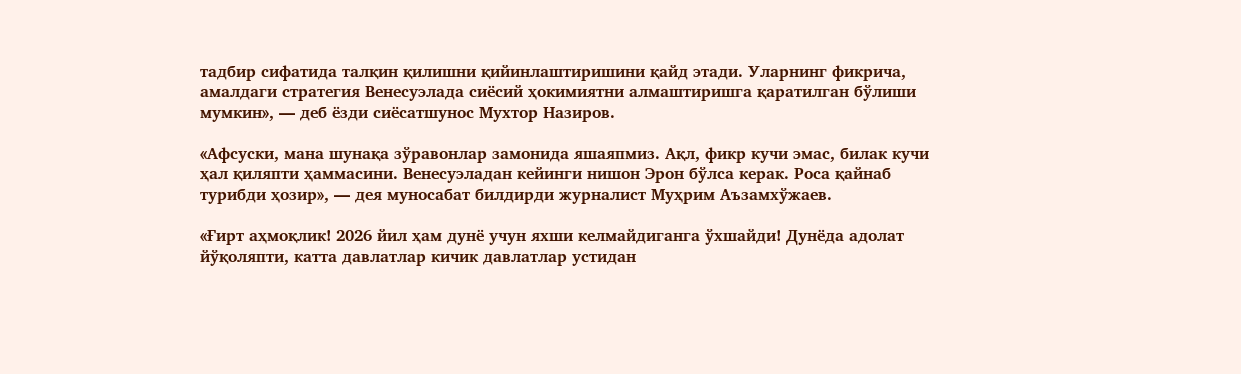тадбир сифатида талқин қилишни қийинлаштиришини қайд этади. Уларнинг фикрича, амалдаги стратегия Венесуэлада сиёсий ҳокимиятни алмаштиришга қаратилган бўлиши мумкин», — деб ёзди сиёсатшунос Мухтор Назиров.

«Афсуски, мана шунақа зўравонлар замонида яшаяпмиз. Ақл, фикр кучи эмас, билак кучи ҳал қиляпти ҳаммасини. Венесуэладан кейинги нишон Эрон бўлса керак. Роса қайнаб турибди ҳозир», — дея муносабат билдирди журналист Муҳрим Аъзамхўжаев.

«Ғирт аҳмоқлик! 2026 йил ҳам дунё учун яхши келмайдиганга ўхшайди! Дунёда адолат йўқоляпти, катта давлатлар кичик давлатлар устидан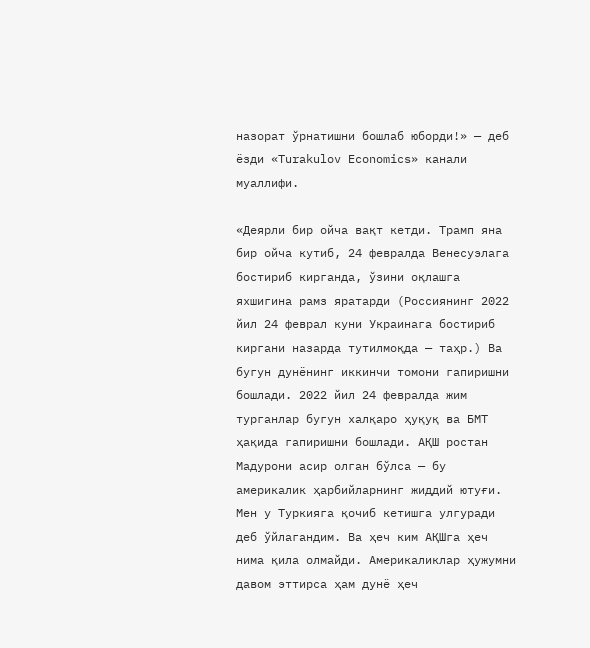назорат ўрнатишни бошлаб юборди!» — деб ёзди «Turakulov Economics» канали муаллифи.

«Деярли бир ойча вақт кетди. Трамп яна бир ойча кутиб, 24 февралда Венесуэлага бостириб кирганда, ўзини оқлашга яхшигина рамз яратарди (Россиянинг 2022 йил 24 феврал куни Украинага бостириб киргани назарда тутилмоқда — таҳр.) Ва бугун дунёнинг иккинчи томони гапиришни бошлади. 2022 йил 24 февралда жим турганлар бугун халқаро ҳуқуқ ва БМТ ҳақида гапиришни бошлади. АҚШ ростан Мадурони асир олган бўлса — бу америкалик ҳарбийларнинг жиддий ютуғи. Мен у Туркияга қочиб кетишга улгуради деб ўйлагандим. Ва ҳеч ким АҚШга ҳеч нима қила олмайди. Америкаликлар ҳужумни давом эттирса ҳам дунё ҳеч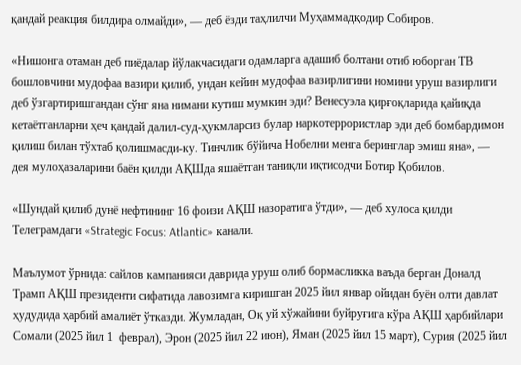қандай реакция билдира олмайди», — деб ёзди таҳлилчи Муҳаммадқодир Собиров.

«Нишонга отаман деб пиёдалар йўлакчасидаги одамларга адашиб болтани отиб юборган ТВ бошловчини мудофаа вазири қилиб, ундан кейин мудофаа вазирлигини номини уруш вазирлиги деб ўзгартиришгандан сўнг яна нимани кутиш мумкин эди? Венесуэла қирғоқларида қайиқда кетаётганларни ҳеч қандай далил-суд-ҳукмларсиз булар наркотеррористлар эди деб бомбардимон қилиш билан тўхтаб қолишмасди-ку. Тинчлик бўйича Нобелни менга беринглар эмиш яна», — дея мулоҳазаларини баён қилди АҚШда яшаётган таниқли иқтисодчи Ботир Қобилов.

«Шундай қилиб дунё нефтининг 16 фоизи АҚШ назоратига ўтди», — деб хулоса қилди Телеграмдаги «Strategic Focus: Atlantic» канали.

Маълумот ўрнида: сайлов кампанияси даврида уруш олиб бормасликка ваъда берган Доналд Трамп АҚШ президенти сифатида лавозимга киришган 2025 йил январ ойидан буён олти давлат ҳудудида ҳарбий амалиёт ўтказди. Жумладан, Оқ уй хўжайини буйруғига кўра АҚШ ҳарбийлари Сомали (2025 йил 1  феврал), Эрон (2025 йил 22 июн), Яман (2025 йил 15 март), Сурия (2025 йил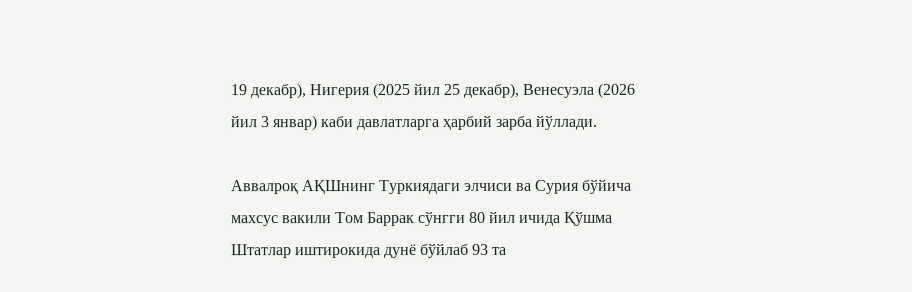19 декабр), Нигерия (2025 йил 25 декабр), Венесуэла (2026 йил 3 январ) каби давлатларга ҳарбий зарба йўллади.

Аввалроқ АҚШнинг Туркиядаги элчиси ва Сурия бўйича махсус вакили Том Баррак сўнгги 80 йил ичида Қўшма Штатлар иштирокида дунё бўйлаб 93 та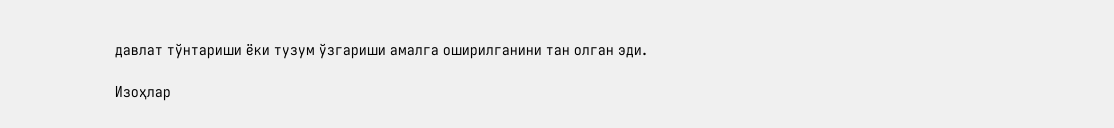давлат тўнтариши ёки тузум ўзгариши амалга оширилганини тан олган эди.

Изоҳлар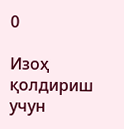0

Изоҳ қолдириш учун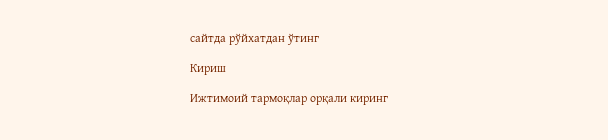сайтда рўйхатдан ўтинг

Кириш

Ижтимоий тармоқлар орқали киринг